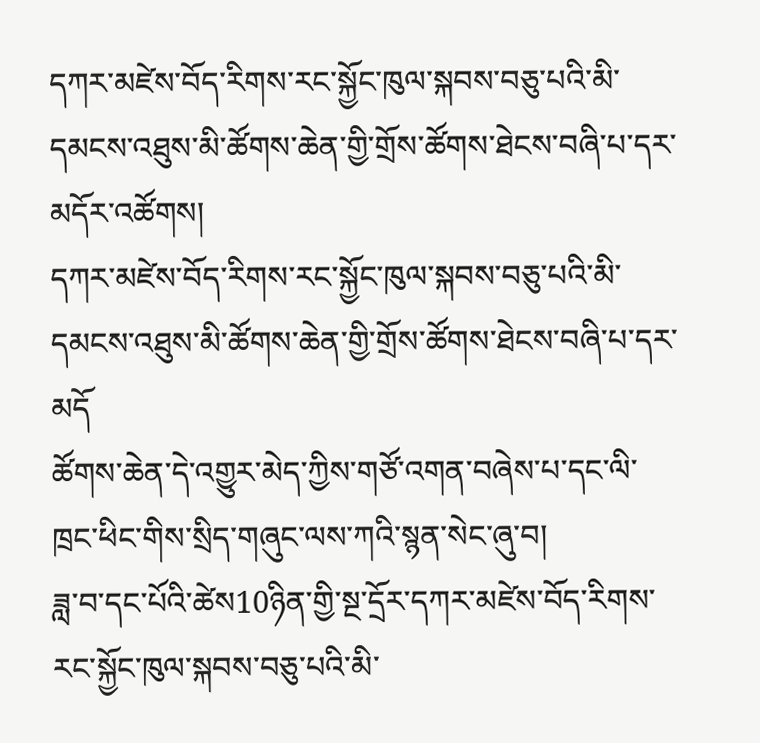དཀར་མཛེས་བོད་རིགས་རང་སྐྱོང་ཁུལ་སྐབས་བཅུ་པའི་མི་དམངས་འཐུས་མི་ཚོགས་ཆེན་གྱི་གྲོས་ཚོགས་ཐེངས་བཞི་པ་དར་མདོར་འཚོགས།
དཀར་མཛེས་བོད་རིགས་རང་སྐྱོང་ཁུལ་སྐབས་བཅུ་པའི་མི་དམངས་འཐུས་མི་ཚོགས་ཆེན་གྱི་གྲོས་ཚོགས་ཐེངས་བཞི་པ་དར་མདོ
ཚོགས་ཆེན་དེ་འགྱུར་མེད་ཀྱིས་གཙོ་འགན་བཞེས་པ་དང་ལི་ཁྲང་ཕིང་གིས་སྲིད་གཞུང་ལས་ཀའི་སྙན་སེང་ཞུ་བ།
ཟླ་བ་དང་པོའི་ཚེས10ཉིན་གྱི་སྔ་དྲོར་དཀར་མཛེས་བོད་རིགས་རང་སྐྱོང་ཁུལ་སྐབས་བཅུ་པའི་མི་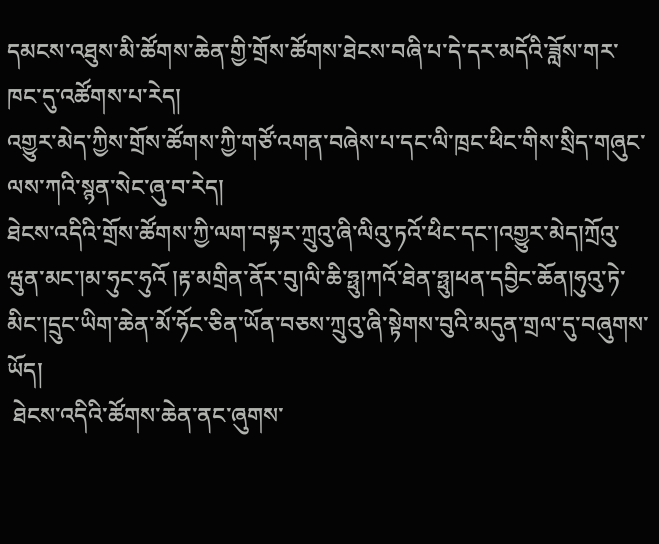དམངས་འཐུས་མི་ཚོགས་ཆེན་གྱི་གྲོས་ཚོགས་ཐེངས་བཞི་པ་དེ་དར་མདོའི་ཟློས་གར་ཁང་དུ་འཚོགས་པ་རེད།
འགྱུར་མེད་ཀྱིས་གྲོས་ཚོགས་ཀྱི་གཙོ་འགན་བཞེས་པ་དང་ལི་ཁྲང་ཕིང་གིས་སྲིད་གཞུང་ལས་ཀའི་སྙན་སེང་ཞུ་བ་རེད།
ཐེངས་འདིའི་གྲོས་ཚོགས་ཀྱི་ལག་བསྟར་ཀྲུའུ་ཞི་ལིའུ་ཏའོ་ཕིང་དང་།འགྱུར་མེད།ཀྲོའུ་ཝུན་མང་།མ་ཧུང་ཧུའོ །རྟ་མགྲིན་ནོར་བུ།ལི་ཆི་ཧྥུ།ཀའོ་ཐེན་ཧྥུ།ཕན་དབྱིང་ཆོན།ཧུའུ་ཏེ་མིང་།དྲུང་ཡིག་ཆེན་མོ་ཧོང་ཅིན་ཡོན་བཅས་ཀྲུའུ་ཞི་སྟེགས་བུའི་མདུན་གྲལ་དུ་བཞུགས་ཡོད།
 ཐེངས་འདིའི་ཚོགས་ཆེན་ནང་ཞུགས་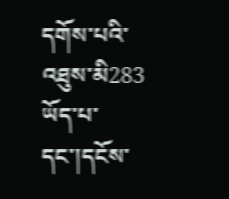དགོས་པའི་འཐུས་མི283  ཡོད་པ་དང་།དངོས་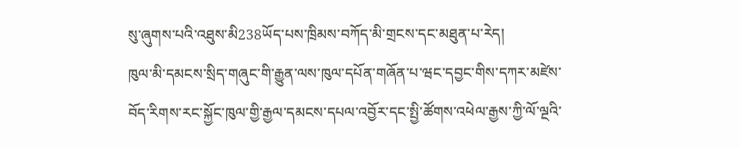སུ་ཞུགས་པའི་འཐུས་མི238ཡོད་པས་ཁྲིམས་བཀོད་མི་གྲངས་དང་མཐུན་པ་རེད།
ཁུལ་མི་དམངས་སྲིད་གཞུང་གི་རྒྱུན་ལས་ཁུལ་དཔོན་གཞོན་པ་ཝང་དབྱང་གིས་དཀར་མཛེས་བོད་རིགས་རང་སྐྱོང་ཁུལ་གྱི་རྒྱལ་དམངས་དཔལ་འབྱོར་དང་སྤྱི་ཚོགས་འཕེལ་རྒྱས་ཀྱི་ལོ་ལྔའི་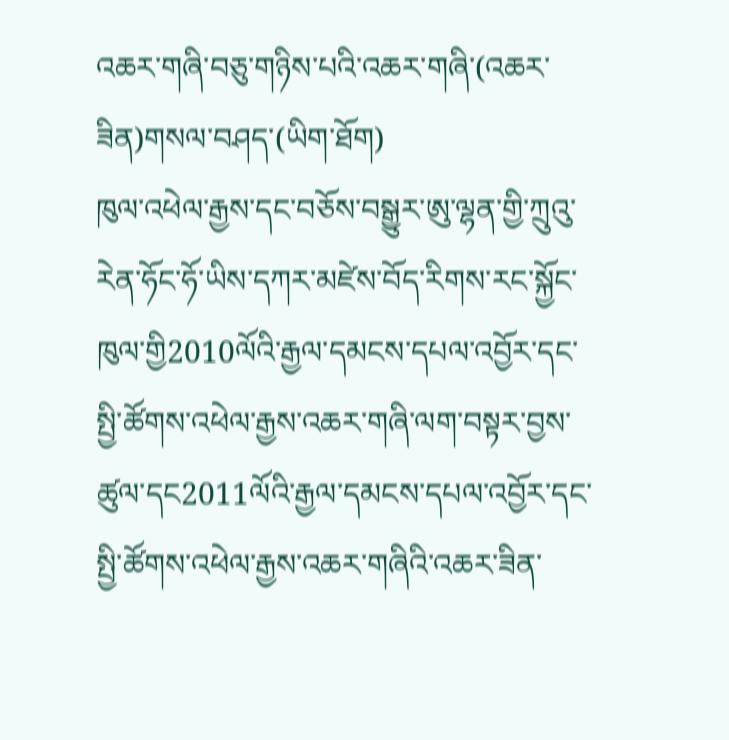འཆར་གཞི་བཅུ་གཉིས་པའི་འཆར་གཞི་(འཆར་ཟིན)གསལ་བཤད་(ཡིག་ཐོག)
ཁུལ་འཕེལ་རྒྱས་དང་བཅོས་བསྒྱུར་ཨུ་ལྷན་གྱི་ཀྲུའུ་རེན་ཧོང་ཧོ་ཡིས་དཀར་མཛེས་བོད་རིགས་རང་སྐྱོང་ཁུལ་གྱི2010ལོའི་རྒྱལ་དམངས་དཔལ་འབྱོར་དང་སྤྱི་ཚོགས་འཕེལ་རྒྱས་འཆར་གཞི་ལག་བསྟར་བྱས་ཚུལ་དང2011ལོའི་རྒྱལ་དམངས་དཔལ་འབྱོར་དང་སྤྱི་ཚོགས་འཕེལ་རྒྱས་འཆར་གཞིའི་འཆར་ཟིན་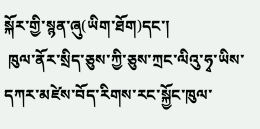སྐོར་གྱི་སྙན་ཞུ(ཡིག་ཐོག)དང་།
 ཁུལ་ནོར་སྲིད་ཅུས་ཀྱི་ཅུས་ཀྲང་ལིའུ་ཧྭ་ཡིས་དཀར་མཛེས་བོད་རིགས་རང་སྐྱོང་ཁུལ་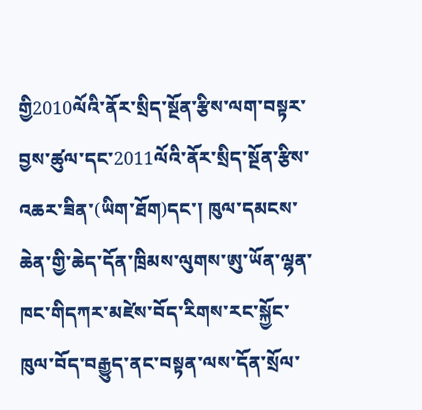གྱི2010ལོའི་ནོར་སྲིད་སྔོན་རྩིས་ལག་བསྟར་བྱས་ཚུལ་དང་2011ལོའི་ནོར་སྲིད་སྔོན་རྩིས་འཆར་ཟིན་(ཡིག་ཐོག)དང་། ཁུལ་དམངས་ཆེན་གྱི་ཆེད་དོན་ཁྲིམས་ལུགས་ཨུ་ཡོན་ལྷན་ཁང་གིདཀར་མཛེས་བོད་རིགས་རང་སྐྱོང་ཁུལ་བོད་བརྒྱུད་ནང་བསྟན་ལས་དོན་སྲོལ་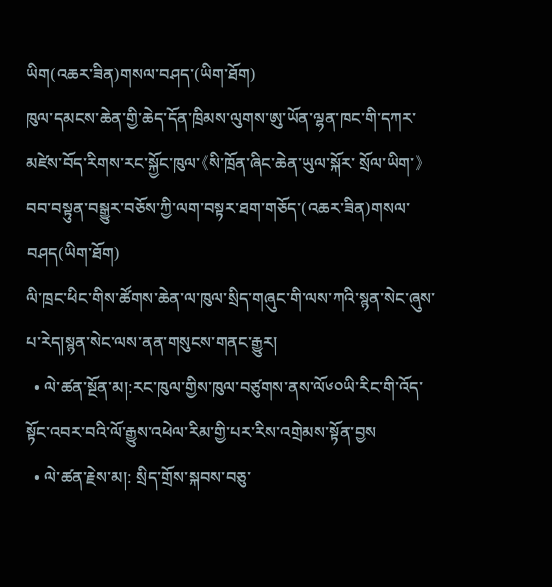ཡིག(འཆར་ཟིན)གསལ་བཤད་(ཡིག་ཐོག)
ཁུལ་དམངས་ཆེན་གྱི་ཆེད་དོན་ཁྲིམས་ལུགས་ཨུ་ཡོན་ལྷན་ཁང་གི་དཀར་མཛེས་བོད་རིགས་རང་སྐྱོང་ཁུལ་《སི་ཁྲོན་ཞིང་ཆེན་ཡུལ་སྐོར་ སྲོལ་ཡིག་》བབ་བསྟུན་བསྒྱུར་བཅོས་ཀྱི་ལག་བསྟར་ཐག་གཅོད་(འཆར་ཟིན)གསལ་བཤད(ཡིག་ཐོག)
ལི་ཁྲང་ཕིང་གིས་ཚོགས་ཆེན་ལ་ཁུལ་སྲིད་གཞུང་གི་ལས་ཀའི་སྙན་སེང་ཞུས་པ་རེད།སྙན་སེང་ལས་ནན་གསུངས་གནང་རྒྱུར།
  • ལེ་ཚན་སྔོན་མ།:རང་ཁུལ་གྱིས་ཁུལ་བཙུགས་ནས་ལོ༦༠ཡི་རིང་གི་འོད་སྟོང་འབར་བའི་ལོ་རྒྱུས་འཕེལ་རིམ་གྱི་པར་རིས་འགྲེམས་སྟོན་བྱས
  • ལེ་ཚན་རྗེས་མ།: སྲིད་གྲོས་སྐབས་བཅུ་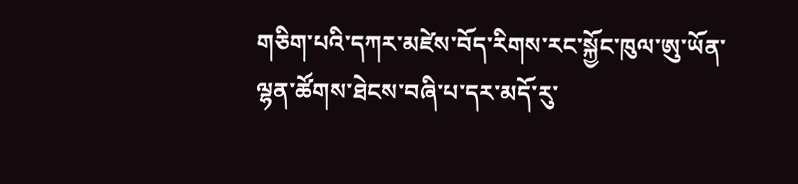གཅིག་པའི་དཀར་མཛེས་བོད་རིགས་རང་སྐྱོང་ཁུལ་ཨུ་ཡོན་ལྷན་ཚོགས་ཐེངས་བཞི་པ་དར་མདོ་རུ་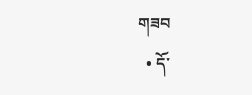གཟབ
  • དོ་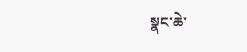སྣང་ཆེ་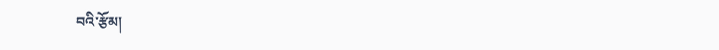བའི་རྩོམ།